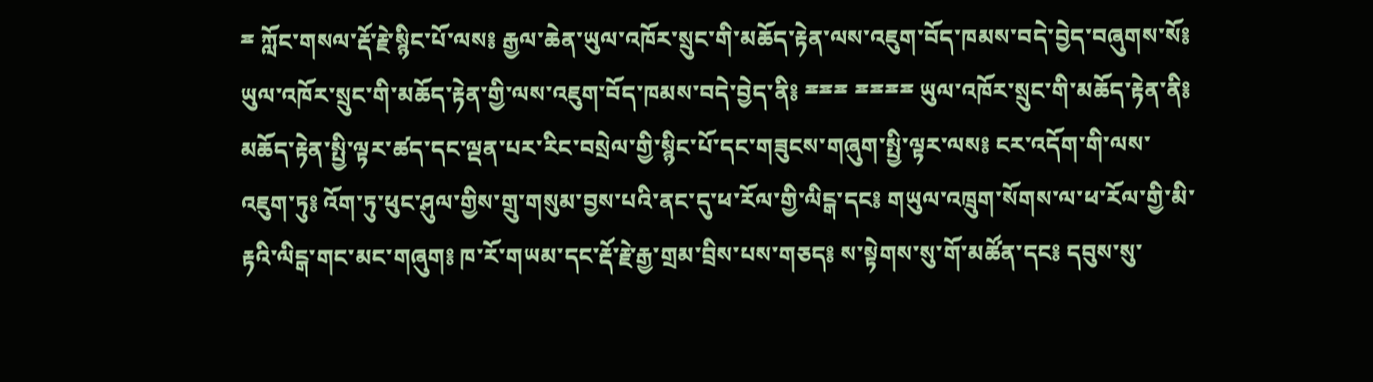ྈ ཀློང་གསལ་རྡོ་རྗེ་སྙིང་པོ་ལས༔ རྒྱལ་ཆེན་ཡུལ་འཁོར་སྲུང་གི་མཆོད་རྟེན་ལས་འཇུག་བོད་ཁམས་བདེ་བྱེད་བཞུགས་སོ༔ ཡུལ་འཁོར་སྲུང་གི་མཆོད་རྟེན་གྱི་ལས་འཇུག་བོད་ཁམས་བདེ་བྱེད་ནི༔ ྈྈྈ ྈྈྈྈ ཡུལ་འཁོར་སྲུང་གི་མཆོད་རྟེན་ནི༔ མཆོད་རྟེན་སྤྱི་ལྟར་ཚད་དང་ལྡན་པར་རིང་བསྲེལ་གྱི་སྙིང་པོ་དང་གཟུངས་གཞུག་སྤྱི་ལྟར་ལས༔ ངར་འདོག་གི་ལས་འཇུག་ཏུ༔ འོག་ཏུ་ཕུང་ཤུལ་གྱིས་གྲུ་གསུམ་བྱས་པའི་ནང་དུ་ཕ་རོལ་གྱི་ལིངྒ་དང༔ གཡུལ་འཁྲུག་སོགས་ལ་ཕ་རོལ་གྱི་མི་རྟའི་ལིངྒ་གང་མང་གཞུག༔ ཁ་རོ་གཡམ་དང་རྡོ་རྗེ་རྒྱ་གྲམ་བྲིས་པས་གཅད༔ ས་སྟེགས་སུ་གོ་མཚོན་དང༔ དབུས་སུ་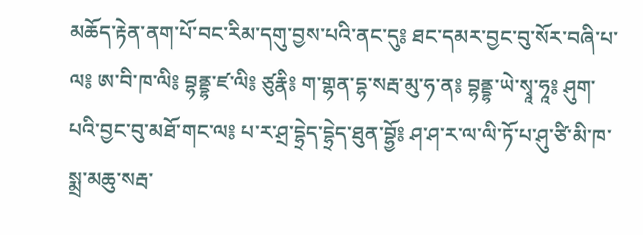མཆོད་རྟེན་ནག་པོ་བང་རིམ་དགུ་བྱས་པའི་ནང་དུ༔ ཐང་དམར་བྱང་བུ་སོར་བཞི་པ་ལ༔ ཨ་བི་ཁ་ལི༔ བྷནྡྷ་ཛ་ལི༔ ཙུརྣི༔ ག་གྷན་དྷ་སརྦ་མུ་ཧ་ན༔ བྷནྡྷ་ཡེ་སྭཱ་ཧཱ༔ ཤུག་པའི་བྱང་བུ་མཐོ་གང་ལ༔ པ་ར་ཤྲ་དྷྲེད་དྷྲེད་ཐུན་བྷྱོ༔ ཤ་ཤ་ར་ལ་ལི་ཏོ་པ་ཤུ་ཙི་མི་ཁ་སྨྲ་མཆུ་སརྦ་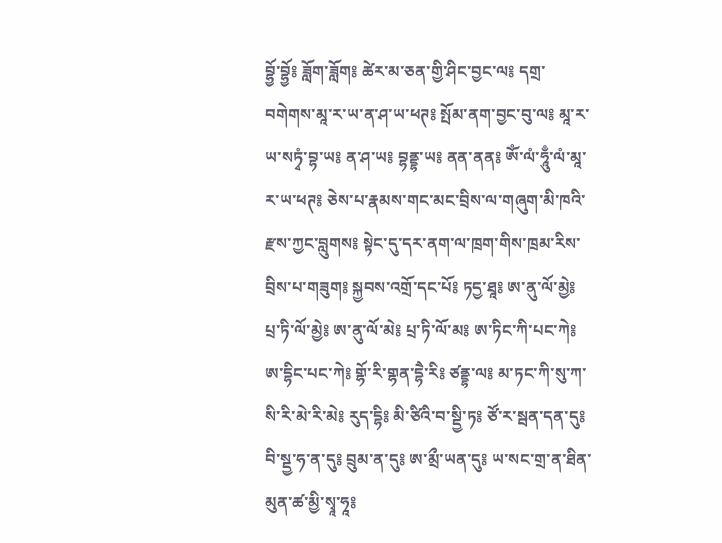བྷྱོ་བྷྱོ༔ ཟློག་ཟློག༔ ཚེར་མ་ཅན་གྱི་ཤིང་བྱང་ལ༔ དགྲ་བགེགས་མཱ་ར་ཡ་ན་ཤ་ཡ་ཕཊ༔ སྤོམ་ནག་བྱང་བུ་ལ༔ མཱ་ར་ཡ་སཏྭཾ་བྷ་ཡ༔ ན་ཤ་ཡ༔ བྷནྡྷ་ཡ༔ ནན་ནན༔ ཨོཾ་ལཾ་ཧཱུྃ་ལཾ་མཱ་ར་ཡ་ཕཊ༔ ཅེས་པ་རྣམས་གང་མང་བྲིས་ལ་གཞུག་མི་ཁའི་རྫས་ཀྱང་བླུགས༔ སྟེང་དུ་དར་ནག་ལ་ཁྲག་གིས་ཁྲམ་རིས་བྲིས་པ་གཟུག༔ སྐྱབས་འགྲོ་དང་པོ༔ ཏདྱ་ཐཱ༔ ཨ་ནུ་ལོ་མྱེ༔ པྲ་ཏི་ལོ་མྱེ༔ ཨ་ནུ་ལོ་མེ༔ པྲ་ཏི་ལོ་མ༔ ཨ་ཏིང་ཀི་པང་ཀེ༔ ཨ་དྷིང་པང་ཀེ༔ གྷོ་རི་གྷན་དྷཻ་རི༔ ཙནྡྷ་ལ༔ མ་ཏང་ཀི་སུ་ཀ་སི་རི་མེ་རི་མེ༔ རུད་དྷི༔ མི་ཙིའི་བ་སྡྱི་ཏ༔ ཙོ་ར་སྦན་དན་དུ༔ བི་སྡྱ་ཧ་ན་དུ༔ བྲུམ་ན་དུ༔ ཨ་མྲྀ་ཡན་དུ༔ ཡ་སང་གྲ་ན་ཐིན་མུན་ཚ་མྱི་སྭཱ་ཧཱ༔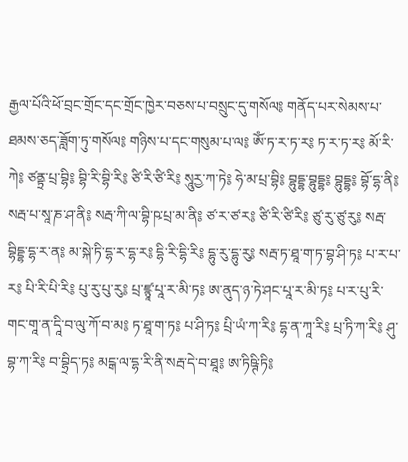རྒྱལ་པོའི་ཕོ་བྲང་གྲོང་དང་གྲོང་ཁྱེར་བཅས་པ་བསྲུང་དུ་གསོལ༔ གནོད་པར་སེམས་པ་ཐམས་ཅད་ཟློག་ཏུ་གསོལ༔ གཉིས་པ་དང་གསུམ་པ་ལ༔ ཨོཾ་ཏ་ར་ཏ་ར༔ ཏ་ར་ཏ་ར༔ མོ་རི་ཀེ༔ ཙནྟྲ་པྲ་བྷི༔ བྷི་རི་བྷི་རི༔ ཙི་རི་ཙི་རི༔ སཱུརྱ་ཀ་ཏེ༔ ཧེ་མ་པྲ་བྷི༔ བྷུདྡྷ་བྷུདྡྷ༔ བྷུདྡྷ༔ བྷོ་དྷ་ནི༔ སརྦ་པ་སཱ་ཎ་ཤ་ནི༔ སརྦ་ཀི་ལ་བྷི་ཥ་པྲ་མ་ནི༔ ཙ་ར་ཙ་ར༔ ཙི་རི་ཙི་རི༔ ཙུ་རུ་ཙུ་རུ༔ སརྦ་བྷིདྡྷ་དྷ་ར་ན༔ མ་སྐེ་ཏི་དྷ་ར་དྷ་ར༔ དྷི་རི་དྷི་རི༔ དྷུ་རུ་དྷུ་རུ༔ སརྦ་ཏ་ཐཱ་ག་ཏ་བྷ་ཤི་ཏ༔ པ་ར་པ་ར༔ པི་རི་པི་རི༔ པུ་རུ་པུ་རུ༔ པྲ་ཛྙཱ་པཱ་ར་མི་ཏ༔ ཨ་ནུད་ཉ་ཏེ་ཤང་པཱ་ར་མི་ཏ༔ པ་ར་པུ་རི་གང་གཱ་ན་དཱི་བ་ལུ་ཀོ་བ་མ༔ ཏ་ཐཱ་ག་ཏ༔ པ་ཤི་ཏ༔ པྲི་ཡཾ་ཀ་རི༔ དྷ་ན་ཀཱ་རི༔ པྲ་ཏི་ཀ་རི༔ ཤུ་བྷ་ཀ་རི༔ བ་བྷྲིད་ཏ༔ མངྒ་ལ་དྷ་རི་ནི་སརྦ་དེ་བ་ཐཱ༔ ཨ་ཏིཥྚི་ཏི༔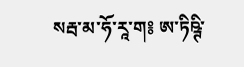སརྦ་མ་ཧོ་རཱ་ག༔ ཨ་ཏིཥྚི་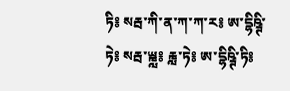ཏི༔ སརྦ་ཀི་ན་ཀ་ཀ་ར༔ ཨ་དྷིཥྚི་ཏེ༔ སརྦ་ཡྑླ༔ རྑླ་ཏེ༔ ཨ་དྷིཥྚི་ཏི༔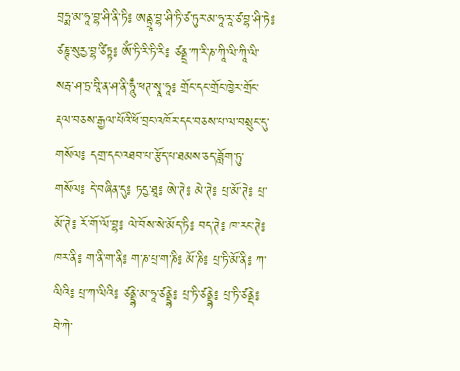བྲཧྨ་མ་ཧཱ་བྷ་ཤི་ནི་ཏི༔ ཨནྟྲཱ་བྷ་ཤི་ཏི་ཙ་ཏུར་མ་ཧཱ་རཱ་ཙ་བྷ་ཤི་ཏེ༔ ཙཎྚ་སུརྱ་བྷ་ཙིཏྟ༔ ཨོཾ་ཏི་རི་ཏི་རི༔ ཙནྡྲ་ཀ་རི་ཎ་ཀཱི་ལི་ཀཱི་ལི་སརྦ་ཤ་ཏྲ་བཱི་ན་ཤ་ནི་ཧཱུྃ་ཕཊ་སྭཱ་ཧཱ༔ གྲོང་དང་གྲོང་ཁྱེར་གྲོང་རྡལ་བཅས་རྒྱལ་པོའི་ཕོ་བྲང་འཁོར་དང་བཅས་པ་ལ་བསྲུང་དུ་གསོལ༔ དགྲ་དང་འཐབ་པ་རྩོད་པ་ཐམས་ཅད་ཟློག་ཏུ་གསོལ༔ དེ་བཞིན་དུ༔ ཏདྱ་ཐཱ༔ ཨེ་ཊེ༔ མེ་ཊེ༔ པྲ་མོ་ཊེ༔ པྲ་མོ་ཊེ༔ རོ་གོ་ལོ་བྷ༔ ལེ་བོས་སེ་མོད་ཏི༔ བད་ཊེ༔ ཁ་རང་ཊེ༔ ཁར་ནི༔ ག་ནི་ག་ནི༔ ག་ཎ་པྲ་ག་ཎི༔ མོ་ཎི༔ པྲ་ཏི་མོ་ནི༔ ཀ་ལིའི༔ པྲ་ཀ་ལིའི༔ ཙནྡྷེ་མ་ཧཱ་ཙནྡྷེ༔ པྲ་ཏི་ཙནྡྷེ༔ པྲ་ཏི་ཙནྡེ༔ བེ་ཀེ་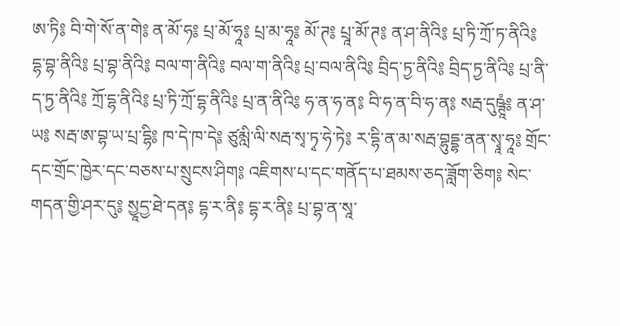ཨ་ཏི༔ བི་གེ་སོ་ན་གེ༔ ན་མོ་ཧ༔ པྲ་མོ་ཧཱ༔ པྲ་མ་ཧཱ༔ མོ་ཊ༔ པྲཱ་མོ་ཊ༔ ན་ཤ་ནིའི༔ པྲ་ཏི་ཀྲོ་ཏ་ནིའི༔ དྷ་བྷ་ནིའི༔ པྲ་བྷ་ནིའི༔ བལ་ག་ནིའི༔ བལ་ག་ནིའི༔ པྲ་བལ་ནིའི༔ བྲིད་ཏྱ་ནིའི༔ བྲིད་ཏྱ་ནིའི༔ པྲ་ནི་ད་ཏྱ་ནིའི༔ ཀྲོ་དྷ་ནིའི༔ པྲ་ཏི་ཀྲོ་དྷ་ནིའི༔ པྲ་ན་ནིའི༔ ཧ་ན་ཧ་ན༔ བི་ཧ་ན་བི་ཧ་ན༔ སརྦ་དུཥྚཱཾ༔ ན་ཤ་ཡ༔ སརྦ་ཨ་བྷ་ཡ་པྲ་དྷི༔ ཁ་དེ་ཁ་དེ༔ ཙུམླི་ལི་སརྦ་སྭ་ཏྭ་ཧེ་ཏེ༔ ར་དྷི་ན་མ་སརྦ་བྷུདྡྷ་ནན་སྭཱ་ཧཱ༔ གྲོང་དང་གྲོང་ཁྱེར་དང་བཅས་པ་སྲུངས་ཤིག༔ འཇིགས་པ་དང་གནོད་པ་ཐམས་ཅད་ཟློག་ཅིག༔ སེང་གདན་གྱི་ཤར་དུ༔ སྱཱདྱ་ཐེ་དན༔ དྷ་ར་ནི༔ དྷ་ར་ནི༔ པྲ་བྷ་ན་སཱ་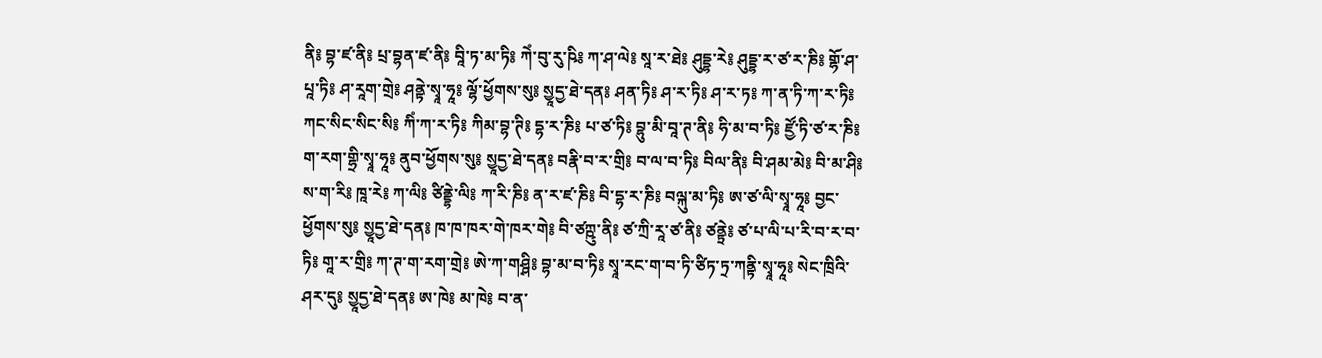ནི༔ བྷ་ཛ་ནི༔ པྲ་བྷན་ཛ་ནི༔ བཱི་ཏ་མ་ཏི༔ ཀེཾ་བུ་རུ་ཥི༔ ཀ་ཤ་ལེ༔ སཱ་ར་ཐེ༔ ཤུདྡྷ་རེ༔ ཤུདྡྷ་ར་ཙ་ར་ཎི༔ གྷོ་ཤ་པཱ་ཏི༔ ཤ་རཱག་གྲེ༔ ཤནྟེ་སྭཱ་ཧཱ༔ ལྷོ་ཕྱོགས་སུ༔ སྱཱདྱ་ཐེ་དན༔ ཤན་ཏི༔ ཤ་ར་ཏི༔ ཤ་ར་ཏ༔ ཀ་ན་ཏི་ཀ་ར་ཏི༔ ཀང་སིང་སིང་སི༔ ཀིཾ་ཀ་ར་ཏི༔ ཀིམ་བྷ་ཊི༔ དྷ་ར་ཎི༔ པ་ཙ་ཏི༔ བྷུ་མི་བཱ་ཊ་ནི༔ ཧི་མ་བ་ཏི༔ ཛྱོ་ཏི་ཙ་ར་ཎི༔ ག་རག་གྷྲི་སྭཱ་ཧཱ༔ ནུབ་ཕྱོགས་སུ༔ སྱཱདྱ་ཐེ་དན༔ བརྣི་བ་ར་གྲི༔ བ་ལ་བ་ཏི༔ བིལ་ནི༔ བི་ཤམ་མེ༔ བི་མ་ཤི༔ ས་ག་རི༔ ཁཱ་རེ༔ ཀ་ལི༔ ཙིནྡྷེ་ལི༔ ཀ་རི་ཎི༔ ན་ར་ཛ་ཎི༔ བི་དྷ་ར་ཎི༔ བལྐུ་མ་ཏི༔ ཨ་ཙ་ལི་སྭཱ་ཧཱ༔ བྱང་ཕྱོགས་སུ༔ སྱཱདྱ་ཐེ་དན༔ ཁ་ཁ་ཁར་གེ་ཁར་གེ༔ བི་ཙཀྵུ་ནི༔ ཙ་ཀྲི་རཱ་ཙ་ནི༔ ཙནྟྲེ༔ ཙ་པ་ལི་པ་རི་བ་ར་བ་ཏི༔ གཱ་ར་གྲི༔ ཀ་ཊ་ག་རག་གྲེ༔ ཨེ་ཀ་གཤྴི༔ བྷ་མ་བ་ཏི༔ སྭཱ་རང་ག་བ་ཏི་ཙིཏ་ཏྲ་ཀནྟི་སྭཱ་ཧཱ༔ སེང་ཁྲིའི་ཤར་དུ༔ སྱཱདྱ་ཐེ་དན༔ ཨ་ཁེ༔ མ་ཁེ༔ བ་ན་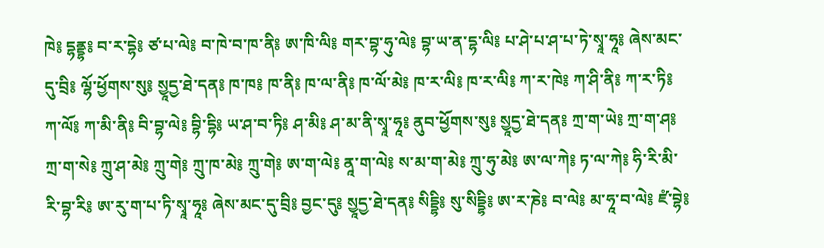ཁེ༔ དྷནྡྷ༔ བ་ར་དྷེ༔ ཙ་པ་ལེ༔ བ་ཁེ་བ་ཁ་ནི༔ ཨ་ཁི་ལི༔ གར་བྷ་ཧུ་ལེ༔ བྷ་ཡ་ན་དྷ་ལི༔ པ་ཤེ་པ་ཤ་པ་ཏེ་སྭཱ་ཧཱ༔ ཞེས་མང་དུ་བྲི༔ ལྷོ་ཕྱོགས་སུ༔ སྱཱདྱ་ཐེ་དན༔ ཁ་ཁ༔ ཁ་ནི༔ ཁ་ལ་ནི༔ ཁ་ལོ་མེ༔ ཁ་ར་ལི༔ ཁ་ར་ལི༔ ཀ་ར་ཁེ༔ ཀ་ཤི་ནི༔ ཀ་ར་ཏི༔ ཀ་ལོ༔ ཀ་མི་ནི༔ བི་བྷ་ལེ༔ བྷི་དྷི༔ ཡ་ཤ་བ་ཏི༔ ཤ་མི༔ ཤ་མ་ནི་སྭཱ་ཧཱ༔ ནུབ་ཕྱོགས་སུ༔ སྱཱདྱ་ཐེ་དན༔ ཀྲ་ག་ཡེ༔ ཀྲ་ག་ཤ༔ ཀྲ་ག་སེ༔ ཀྲུ་ཤ་མེ༔ ཀྲུ་གེ༔ ཀྲུ་ཁ་མེ༔ ཀྲུ་གེ༔ ཨ་ག་ལེ༔ ནཱ་ག་ལེ༔ ས་མ་ག་མེ༔ ཀྲུ་ཧུ་མེ༔ ཨ་ལ་ཀེ༔ ཏ་ལ་ཀེ༔ ཧི་རི་མི་རི་བྷ་རི༔ ཨ་རུ་ག་པ་ཏི་སྭཱ་ཧཱ༔ ཞེས་མང་དུ་བྲི༔ བྱང་དུ༔ སྱཱདྱ་ཐེ་དན༔ སིདྡྷི༔ སུ་སིདྡྷི༔ ཨ་ར་ཎེ༔ བ་ལེ༔ མ་ཧཱ་བ་ལེ༔ ཛཾ་བྷེ༔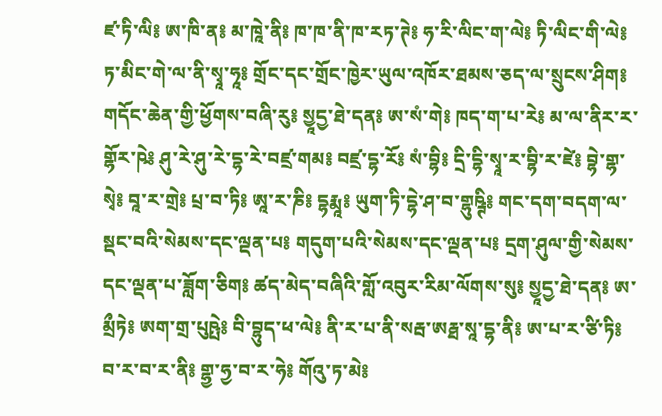ཛ་ཏི་ལི༔ ཨ་ཁི་ན༔ མ་ཁཱེ་ནི༔ ཁ་ཁ་ནི་ཁ་རཏ་ཊེ༔ ཧ་རི་ལིང་ག་ལེ༔ ཏི་ལིང་གི་ལེ༔ ཏ་མིང་གེ་ལ་ནི་སྭཱ་ཧཱ༔ གྲོང་དང་གྲོང་ཁྱེར་ཡུལ་འཁོར་ཐམས་ཅད་ལ་སྲུངས་ཤིག༔ གདོང་ཆེན་གྱི་ཕྱོགས་བཞི་རུ༔ སྱཱདྱ་ཐེ་དན༔ ཨ་སཾ་གེ༔ ཁད་ག་པ་རེ༔ མ་ལ་ནིར་ར་གྷོར་ཥེ༔ ཤུ་རེ་ཤུ་རེ་དྷ་རེ་བཛྲ་གམ༔ བཛྲ་དྷ་རོ༔ སཾ་བྷི༔ དྲི་དྷི་སྭཱ་ར་བྷི་ར་ཛེ༔ བྷེ་གྷ་སྭེ༔ བཱ་ར་གྲེ༔ པྲ་བ་ཏི༔ ཨཱ་ར་ཎི༔ དྷརྨཱ༔ ཡུག་ཏི་དྷེ་ཤ་བ་གྷུཥྚི༔ གང་དག་བདག་ལ་སྡང་བའི་སེམས་དང་ལྡན་པ༔ གདུག་པའི་སེམས་དང་ལྡན་པ༔ དྲག་ཤུལ་གྱི་སེམས་དང་ལྡན་པ་ཟློག་ཅིག༔ ཚད་མེད་བཞིའི་གློ་འབུར་རིམ་ལོགས་སུ༔ སྱཱདྱ་ཐེ་དན༔ ཨ་མྲྀཏེ༔ ཨག་གྲ་པུཥྤེ༔ བི་བྷུད་ཕ་ལེ༔ ནི་ར་པ་ནི་སརྦ་ཨརྠ་སཱ་དྷ་ནི༔ ཨ་པ་ར་ཙི་ཏི༔ བ་ར་བ་ར་ནི༔ གྷྱ་ཧྱ་བ་ར་ཧེ༔ གོའུ་ཏ་མེ༔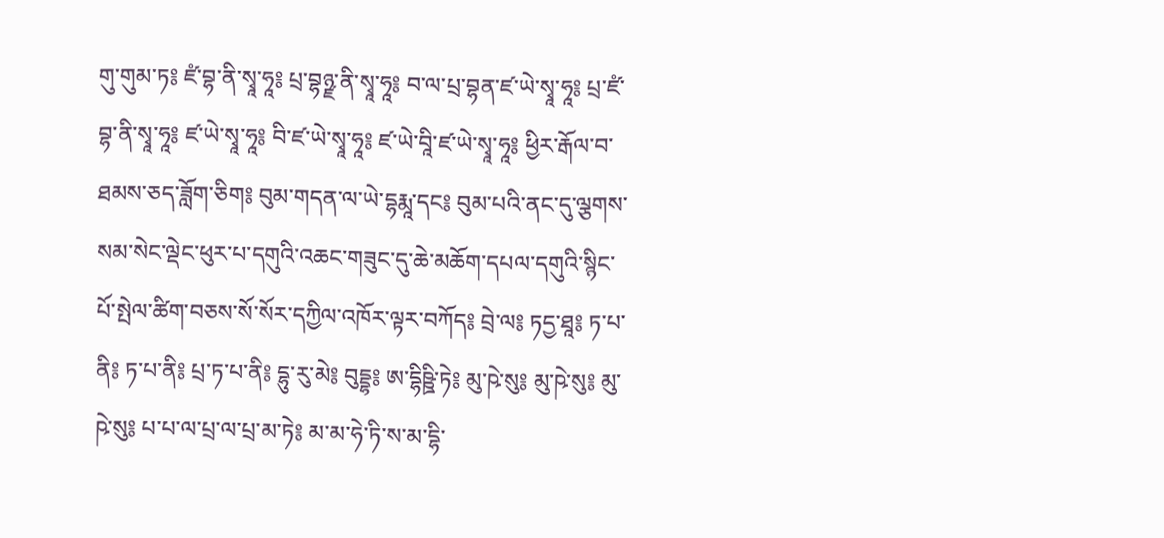གུ་གུམ་ཏ༔ ཛཾ་བྷ་ནི་སྭཱ་ཧཱ༔ པྲ་བྷཉྫ་ནི་སྭཱ་ཧཱ༔ བ་ལ་པྲ་བྷན་ཛ་ཡེ་སྭཱ་ཧཱ༔ པྲ་ཛཾ་བྷ་ནི་སྭཱ་ཧཱ༔ ཛ་ཡེ་སྭཱ་ཧཱ༔ བི་ཛ་ཡེ་སྭཱ་ཧཱ༔ ཛ་ཡེ་བཱི་ཛ་ཡེ་སྭཱ་ཧཱ༔ ཕྱིར་རྒོལ་བ་ཐམས་ཅད་ཟློག་ཅིག༔ བུམ་གདན་ལ་ཡེ་དྷརྨཱ་དང༔ བུམ་པའི་ནང་དུ་ལྕགས་སམ་སེང་ལྡེང་ཕུར་པ་དགུའི་འཆང་གཟུང་དུ་ཆེ་མཆོག་དཔལ་དགུའི་སྙིང་པོ་སྤེལ་ཚིག་བཅས་སོ་སོར་དཀྱིལ་འཁོར་ལྟར་བཀོད༔ བྲེ་ལ༔ ཏདྱ་ཐཱ༔ ཏ་པ་ནི༔ ཏ་པ་ནི༔ པྲ་ཏ་པ་ནི༔ དྷུ་རུ་མེ༔ བུདྡྷ༔ ཨ་དྷིཥྛི་ཏེ༔ མུ་ཥེ་སུ༔ མུ་ཥེ་སུ༔ མུ་ཥེ་སུ༔ པ་པ་ལ་པྲ་ལ་པྲ་མ་ཏེ༔ མ་མ་ཧེ་ཏི་ས་མ་དྷི་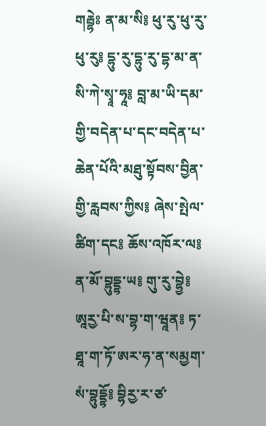གརྦྷེཿ ན་མ་སི༔ ཕུ་རུ་ཕུ་རུ་ཕུ་རུ༔ དྷུ་རུ་དྷུ་རུ་དྷ་མ་ན་སི་ཀེ་སྭཱ་ཧཱ༔ བླ་མ་ཡི་དམ་གྱི་བདེན་པ་དང་བདེན་པ་ཆེན་པོའི་མཐུ་སྟོབས་བྱིན་གྱི་རླབས་ཀྱིས༔ ཞེས་སྤེལ་ཚིག་དང༔ ཆོས་འཁོར་ལ༔ ན་མོ་བྷུདྡྷ་ཡ༔ གུ་རུ་བྷྱེ༔ ཨཱརྱ་པི་ས་བྷ་ག་ཝཱན༔ ཏ་ཐཱ་ག་ཏོ་ཨར་ཧ་ན་སམྱག་སཾ་བྷུདྡྷོ༔ བྷིརྱ་ར་ཙ་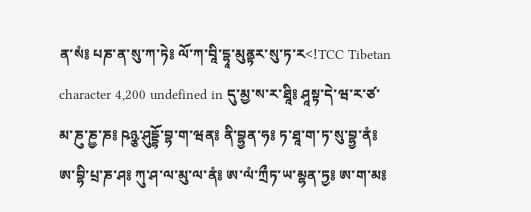ན་སཾ༔ པཎ་ན་སུ་ཀ་ཏེ༔ ལོ་ཀ་བཱི་དྷཱ་མུནྟར་སུ་ཏ་ར<!TCC Tibetan character 4,200 undefined in དུ་མྱ་ས་ར་ཐཱི༔ ཤཱསྟ་དེ་ཝ་ར་ཙ་མ་ཎུ་ཎྱ་ཎ༔ ཥཉྩ་ཤུདྡྷོ་བྷ་ག་ཝན༔ ནི་བྷྱན་ཧ༔ ཏ་ཐཱ་ག་ཏ་སུ་བྷྱ་ནཾ༔ ཨ་བྷི་པྲ་ཎ་ཤ༔ ཀུ་ཤ་ལ་མུ་ལ་ནཾ༔ ཨ་ལཾ་ཀྲྀཏ་ཡ་མྷན་ཏྱ༔ ཨ་ག་མ༔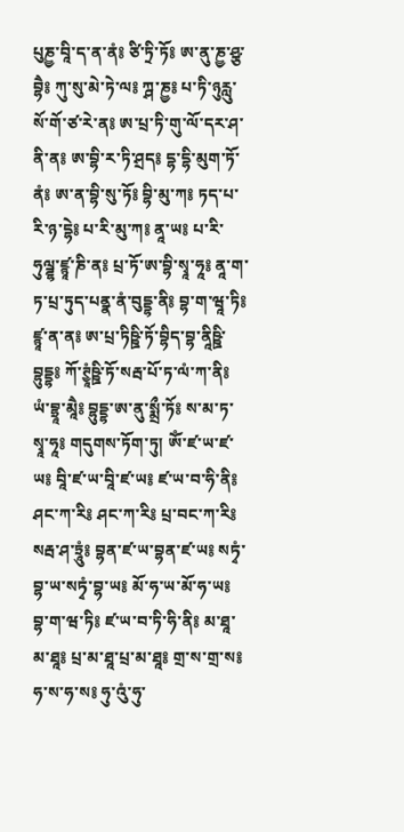པུཎྱ་བཱི་ད་ན་ནཾ༔ ཙི་ཏྲི་ཏོ༔ ཨ་ནུ་ཎྱ་ཤྩ་བྷཻ༔ ཀུ་སུ་མེ་ཏེ་ལ༔ ཀྴ་ཎྱ༔ པ་ཏི་ཉུརླུ་སོ་གོ་ཙ་རེ་ན༔ ཨ་པྲ་ཏི་གུ་ལོ་དར་ཤ་ནི་ན༔ ཨ་བྷི་ར་ཏི་ཤྲད༔ དྷ་དྷི་མུག་ཏོ་ནཾ༔ ཨ་ན་བྷི་སུ་ཏོ༔ བྷི་མུ་ཀ༔ ཏད་པ་རི་ཉ་དྷེ༔ པ་རི་མུ་ཀ༔ ནཱ་ཡ༔ པ་རི་ཧུལྜྷ་ཛྙཱ་ཎི་ན༔ པྲ་ཏོ་ཨ་བྷི་སྭཱ་ཧཱ༔ ནཱ་ག་ཏ་པྲ་ཏུད་པནྣ་ནཾ་བུདྡྷ་ནི༔ བྷ་ག་ཝཱ་ཏི༔ ཛྙཱ་ན་ན༔ ཨ་པྲ་ཏིཥྛི་ཏོ་བྷིད་བྷ་ནཱིཥྛི་བྷུདྡྷ༔ ཀོ་ཊྱཱཾཥྛི་ཏོ་སརྦ་པོ་ཏ་ལཾ་ཀ་ནི༔ ཡཾ་བྷྲཱ་མཱཻ༔ བྷུདྡྷ་ཨ་ནུ་སྨྲྀ་ཏོ༔ ས་མ་ཏ་སྭཱ་ཧཱ༔ གདུགས་ཏོག་ཏུ། ཨོཾ་ཛ་ཡ་ཛ་ཡ༔ བཱི་ཛ་ཡ་བཱི་ཛ་ཡ༔ ཛ་ཡ་བ་ཧི་ནི༔ ཤང་ཀ་རི༔ ཤང་ཀ་རི༔ པྲ་བང་ཀ་རི༔ སརྦ་ཤ་ཏྲཱུཾ༔ བྷན་ཛ་ཡ་བྷན་ཛ་ཡ༔ སཏྭཾ་བྷ་ཡ་སཏྭཾ་བྷ་ཡ༔ མོ་ཧ་ཡ་མོ་ཧ་ཡ༔ བྷ་ག་ཝ་ཏི༔ ཛ་ཡ་བ་ཏི་ཧི་ནི༔ མ་ཐཱ་མ་ཐཱ༔ པྲ་མ་ཐཱ་པྲ་མ་ཐཱ༔ གྲ་ས་གྲ་ས༔ ཧ་ས་ཧ་ས༔ ཧུ་འུཾ་ཧུ་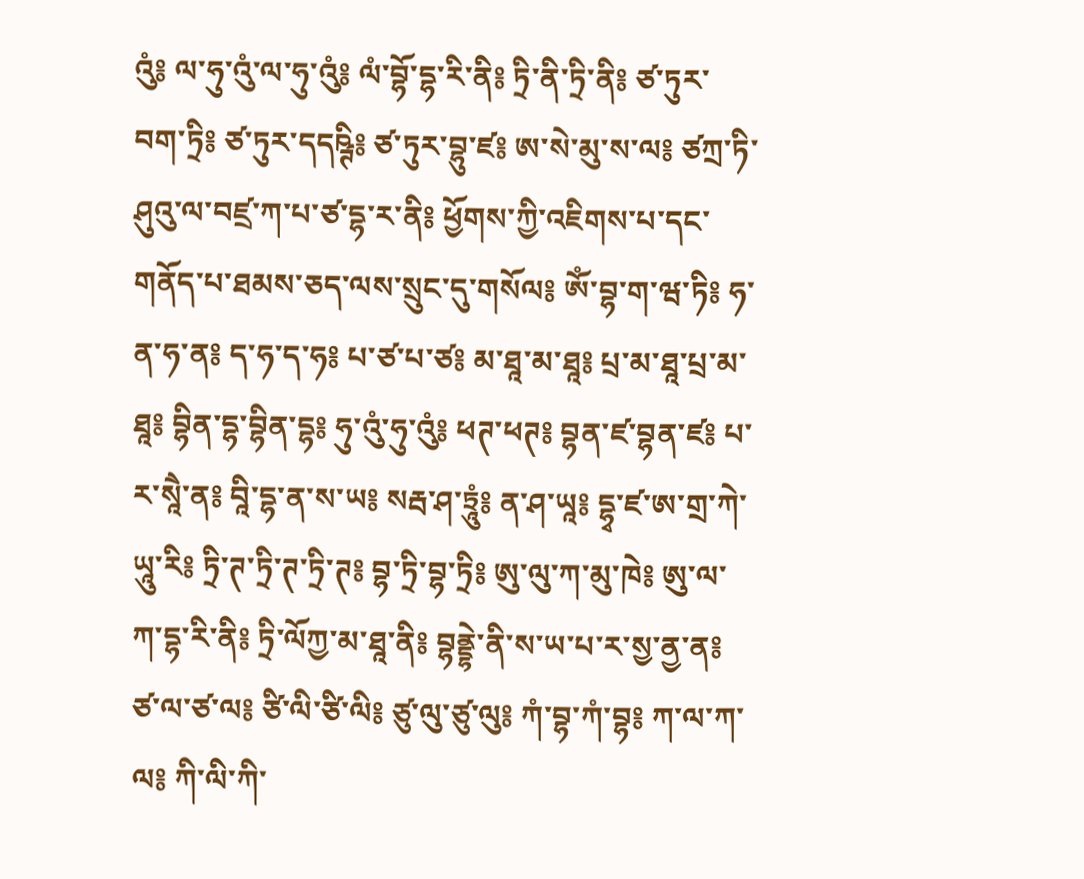འུཾ༔ ལ་ཧུ་འུཾ་ལ་ཧུ་འུཾ༔ ལཾ་བྷོ་དྷ་རི་ནི༔ ཏྲི་ནི་ཏྲི་ནི༔ ཙ་ཏུར་བག་ཏྲི༔ ཙ་ཏུར་དདཥྚི༔ ཙ་ཏུར་བྷུ་ཛ༔ ཨ་སེ་མུ་ས་ལ༔ ཙཀྲ་ཏི་ཤུའུ་ལ་བཛྲ་ཀ་པ་ཙ་དྷ་ར་ནི༔ ཕྱོགས་ཀྱི་འཇིགས་པ་དང་གནོད་པ་ཐམས་ཅད་ལས་སྲུང་དུ་གསོལ༔ ཨོཾ་བྷ་ག་ཝ་ཏི༔ ཧ་ན་ཧ་ན༔ ད་ཧ་ད་ཧ༔ པ་ཙ་པ་ཙ༔ མ་ཐཱ་མ་ཐཱ༔ པྲ་མ་ཐཱ་པྲ་མ་ཐཱ༔ བྷིན་དྷ་བྷིན་དྷ༔ ཧུ་འུཾ་ཧུ་འུཾ༔ ཕཊ་ཕཊ༔ བྷན་ཛ་བྷན་ཛ༔ པ་ར་སཱཻ་ན༔ བཱི་དྷ་ན་ས་ཡ༔ སརྦ་ཤ་ཏྲཱུཾ༔ ན་ཤ་ཡཱ༔ དྷྭ་ཛ་ཨ་གྲ་ཀེ་ཡཱུ་རི༔ ཏྲི་ཊ་ཏྲི་ཊ་ཏྲི་ཊ༔ བྷ་ཏྲི་བྷ་ཏྲི༔ ཨུ་ལུ་ཀ་མུ་ཁེ༔ ཨུ་ལ་ཀ་དྷ་རི་ནི༔ ཏྲི་ལོཀྱ་མ་ཐཱ་ནི༔ བྷནྡྷེ་ནི་ས་ཡ་པ་ར་སྱ་ནྱ་ན༔ ཙ་ལ་ཙ་ལ༔ ཙི་ལི་ཙི་ལི༔ ཙུ་ལུ་ཙུ་ལུ༔ ཀཾ་བྷ་ཀཾ་བྷ༔ ཀ་ལ་ཀ་ལ༔ ཀི་ལི་ཀི་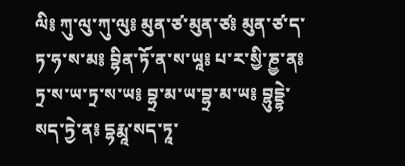ལི༔ ཀུ་ལུ་ཀུ་ལུ༔ མུན་ཙ་མུན་ཙ༔ མུན་ཙ་ད་ཏ་ཧ་ས་མ༔ བྷིན་ཏོ་ན་ས་ཡཱ༔ པ་ར་སྱི་ཎྱ་ན༔ ཏྲ་ས་ཡ་ཏྲ་ས་ཡ༔ བྷྲ་མ་ཡ་བྷྲ་མ་ཡ༔ བྷུདྡྷེ་སད་ཏྱེ་ན༔ དྷརྨཱ་སད་ཏཱ་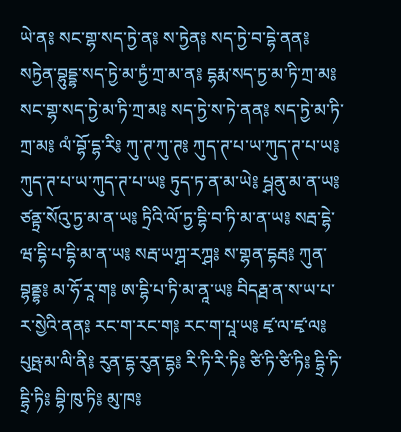ཡེ་ན༔ སང་གྷ་སད་ཏྱེ་ན༔ ས་ཏྱེན༔ སད་ཏྱེ་བ་དྷེ་ནན༔ སཏྱེན་བྷུདྡྷ་སད་ཏྱེ་མ་ཏྱཾ་ཀྲ་མ་ན༔ དྷརྨ་སད་ཏྱ་མ་ཏི་ཀྲ་མ༔ སང་གྷ་སད་ཏྱེ་མ་ཏི་ཀྲ་མ༔ སད་ཏྱེ་ས་ཏེ་ནན༔ སད་ཏྱེ་མ་ཏི་ཀྲ་མ༔ ལཾ་བྷོ་དྷ་རི༔ ཀུ་ཊ་ཀུ་ཊ༔ ཀུད་ཊ་པ་ཡ་ཀུད་ཊ་པ་ཡ༔ ཀུད་ཊ་པ་ཡ་ཀུད་ཊ་པ་ཡ༔ ཏུད་ཏ་ན་མ་ཡེ༔ པྴནུ་མ་ན་ཡ༔ ཙནྟྲ་སོའུ་ཏྱ་མ་ན་ཡ༔ ཏྲིའི་ལོ་ཏྱ་དྷི་བ་ཏི་མ་ན་ཡ༔ སརྦ་དྷེ་ཝ་དྷི་པ་དྷི་མ་ན་ཡ༔ སརྦ་ཡཀྴ་རཀྴ༔ ས་གྷན་དྷརྦ༔ ཀུན་བྷནྡྷ༔ མ་ཧོ་རཱ་ག༔ ཨ་དྷི་པ་ཏི་མ་ནཱ་ཡ༔ བིདརྠ་ན་ས་ཡ་པ་ར་སྱེའི་ནན༔ རང་ག་རང་ག༔ རང་ག་པཱ་ཡ༔ ཛྭ་ལ་ཛྭ་ལ༔ པུཥྤ་མ་ལི་ནི༔ རུན་དྷ་རུན་དྷ༔ རི་ཏི་རི་ཏི༔ ཙི་ཏི་ཙི་ཏི༔ དྷྲི་ཏི་དྷྲི་ཏི༔ བྷི་ཁུ་ཏི༔ མུ་ཁ༔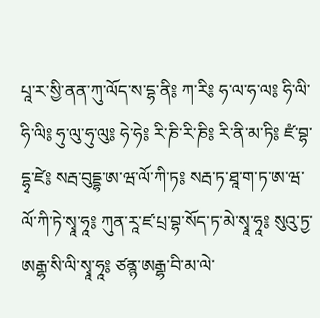པཱ་ར་སྱི་ནན་ཀུ་ལོད་ས་དྷ་ནི༔ ཀ་རི༔ ཧ་ལ་ཧ་ལ༔ ཧི་ལི་ཧི་ལི༔ ཧུ་ལུ་ཧུ་ལུ༔ ཧེ་ཧེ༔ རི་ཎི་རི་ཎི༔ རི་ནི་མ་ཏི༔ ཛཾ་བྷ་དྷྭ་ཛེ༔ སརྦ་བུདྡྷ་ཨ་ཝ་ལོ་ཀི་ཏ༔ སརྦ་ཏ་ཐཱ་ག་ཏ་ཨ་ཝ་ལོ་ཀི་ཏེ་སྭཱ་ཧཱ༔ ཀུན་རཱ་ཛ་པྲ་བྷ་སོད་ཏ་མེ་སྭཱ་ཧཱ༔ སུའུ་ཏྱ་ཨརྒྷ་སི་ལི་སྭཱ་ཧཱ༔ ཙནྙ་ཨརྒྷ་བི་མ་ལེ་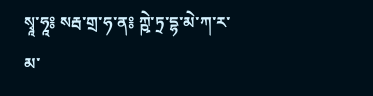སྭཱ་ཧཱ༔ སརྦ་གྲ་ཧ་ན༔ ཀྵེ་ཏྲ་དྷ་མེ་ཀ་ར་མ་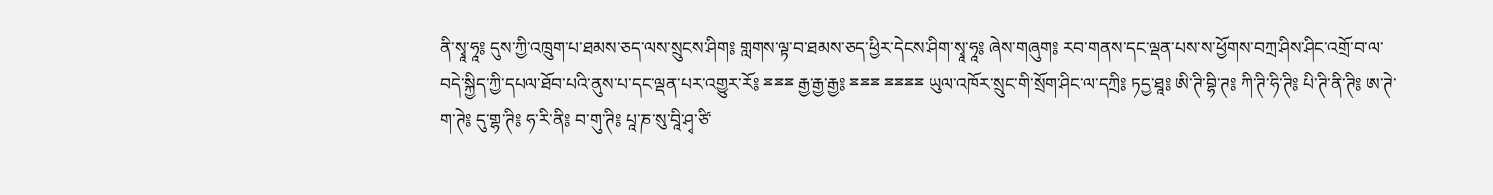ནི་སྭཱ་ཧཱ༔ དུས་ཀྱི་འཁྲུག་པ་ཐམས་ཅད་ལས་སྲུངས་ཤིག༔ གླགས་ལྟ་བ་ཐམས་ཅད་ཕྱིར་དེངས་ཤིག་སྭཱ་ཧཱ༔ ཞེས་གཞུག༔ རབ་གནས་དང་ལྡན་པས་ས་ཕྱོགས་བཀྲ་ཤིས་ཤིང་འགྲོ་བ་ལ་བདེ་སྐྱིད་ཀྱི་དཔལ་ཐོབ་པའི་ནུས་པ་དང་ལྡན་པར་འགྱུར་རོ༔ ྈྈྈ རྒྱ་རྒྱ་རྒྱ༔ ྈྈྈ ྈྈྈྈ ཡུལ་འཁོར་སྲུང་གི་སྲོག་ཤིང་ལ་དཀྲི༔ ཏདྱ་ཐཱ༔ ཨི་ཊི་བྷི་ཊ༔ ཀི་ཊི་ཧི་ཊི༔ པི་ཊི་ནི་ཊི༔ ཨ་ཊེ་ག་ཊེ༔ དུ་གྷ་ཊི༔ ཧ་རི་ནི༔ བ་གུ་ཊི༔ པཱ་ཎ་སུ་བཱི་ཤྭ་ཙི་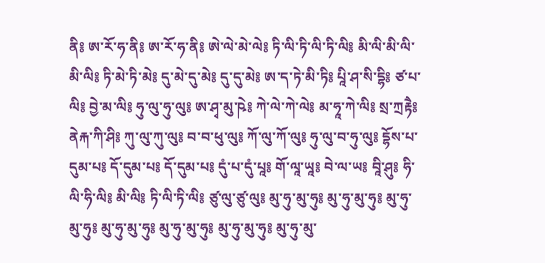ནི༔ ཨ་རོ་ཧ་ནི༔ ཨ་རོ་ཧ་ནི༔ ཨེ་ལེ་མེ་ལེ༔ ཏི་ལི་ཏི་ལི་ཏི་ལི༔ མི་ལི་མི་ལི་མི་ལི༔ ཏི་མེ་ཏི་མེ༔ དུ་མེ་དུ་མེ༔ དུ་དུ་མེ༔ ཨ་ད་ཏེ་མི་ཏི༔ པཱི་ཤ་སི་དྷི༔ ཙ་པ་ལི༔ བྱེ་མ་ལི༔ ཧུ་ལུ་ཧུ་ལུ༔ ཨ་ཤྭ་མུ་ཥེ༔ ཀེ་ལེ་ཀེ་ལེ༔ མ་ཧཱ་ཀེ་ལི༔ སྲ་ཀྲརྟཻ༔ ནེརྐ་ཀི་ཤི༔ ཀུ་ལུ་ཀུ་ལུ༔ བ་བ་ཕུ་ལུ༔ ཀོ་ལུ་ཀོ་ལུ༔ ཧུ་ལུ་བ་ཧུ་ལུ༔ དྷོས་པ་དུམ་པ༔ དོ་དུམ་པ༔ དོ་དུམ་པ༔ དུཾ་པ་དུཾ་པཱ༔ གོ་ལཱ་ཡཱ༔ བེ་ལ་ཡ༔ བཱི་ཤུ༔ ཧི་ལི་ཧི་ལི༔ མི་ལི༔ ཏི་ལི་ཏི་ལི༔ ཙུ་ལུ་ཙུ་ལུ༔ མུ་ཧུ་མུ་ཧུ༔ མུ་ཧུ་མུ་ཧུ༔ མུ་ཧུ་མུ་ཧུ༔ མུ་ཧུ་མུ་ཧུ༔ མུ་ཧུ་མུ་ཧུ༔ མུ་ཧུ་མུ་ཧུ༔ མུ་ཧུ་མུ་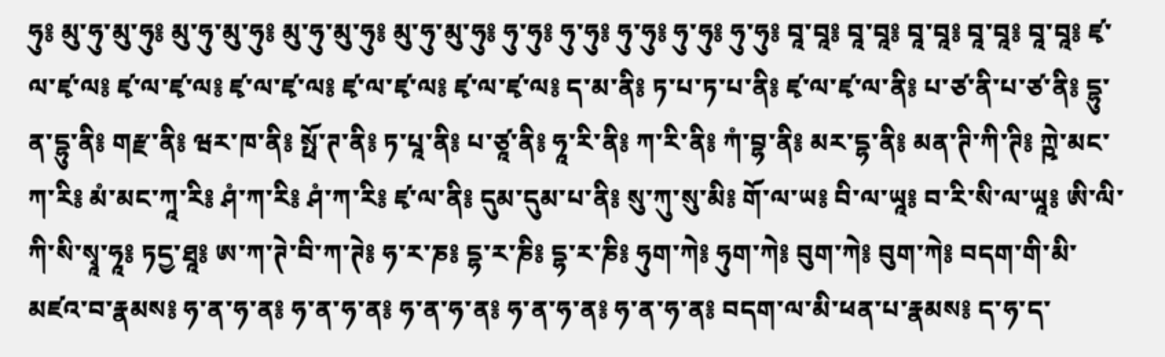ཧུ༔ མུ་ཧུ་མུ་ཧུ༔ མུ་ཧུ་མུ་ཧུ༔ མུ་ཧུ་མུ་ཧུ༔ མུ་ཧུ་མུ་ཧུ༔ ཧུ་ཧུ༔ ཧུ་ཧུ༔ ཧུ་ཧུ༔ ཧུ་ཧུ༔ ཧུ་ཧུ༔ བཱ་བཱ༔ བཱ་བཱ༔ བཱ་བཱ༔ བཱ་བཱ༔ བཱ་བཱ༔ ཛྭ་ལ་ཛྭ་ལ༔ ཛྭ་ལ་ཛྭ་ལ༔ ཛྭ་ལ་ཛྭ་ལ༔ ཛྭ་ལ་ཛྭ་ལ༔ ཛྭ་ལ་ཛྭ་ལ༔ ད་མ་ནི༔ ཏ་པ་ཏ་པ་ནི༔ ཛྭ་ལ་ཛྭ་ལ་ནི༔ པ་ཙ་ནི་པ་ཙ་ནི༔ དྷུ་ན་དྷུ་ནི༔ གརྫ་ནི༔ ཝར་ཁ་ནི༔ སྥོ་ཊ་ནི༔ ཏ་པཱ་ནི༔ པ་ཙཱ་ནི༔ ཧཱ་རི་ནི༔ ཀ་རི་ནི༔ ཀཾ་བྷ་ནི༔ མར་དྷ་ནི༔ མན་ཊི་ཀི་ཊི༔ ཀྵེ་མང་ཀ་རི༔ མཾ་མང་ཀཱ་རི༔ ཤཾ་ཀ་རི༔ ཤཾ་ཀ་རི༔ ཛྭ་ལ་ནི༔ དུམ་དུམ་པ་ནི༔ སུ་ཀུ་སུ་མི༔ གོ་ལ་ཡ༔ བི་ལ་ཡཱ༔ བ་རི་སི་ལ་ཡཱ༔ ཨི་ལི་ཀི་སི་སྭཱ་ཧཱ༔ ཏདྱ་ཐཱ༔ ཨ་ཀ་ཊེ་བི་ཀ་ཊེ༔ ཧ་ར་ཎ༔ དྷ་ར་ཎི༔ དྷ་ར་ཎི༔ ཧུག་ཀེ༔ ཧུག་ཀེ༔ བུག་ཀེ༔ བུག་ཀེ༔ བདག་གི་མི་མཛའ་བ་རྣམས༔ ཧ་ན་ཧ་ན༔ ཧ་ན་ཧ་ན༔ ཧ་ན་ཧ་ན༔ ཧ་ན་ཧ་ན༔ ཧ་ན་ཧ་ན༔ བདག་ལ་མི་ཕན་པ་རྣམས༔ ད་ཧ་ད་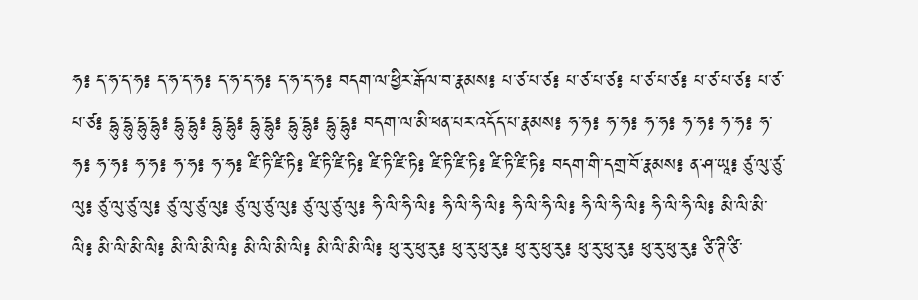ཧ༔ ད་ཧ་ད་ཧ༔ ད་ཧ་ད་ཧ༔ ད་ཧ་ད་ཧ༔ ད་ཧ་ད་ཧ༔ བདག་ལ་ཕྱིར་རྒོལ་བ་རྣམས༔ པ་ཙ་པ་ཙ༔ པ་ཙ་པ་ཙ༔ པ་ཙ་པ་ཙ༔ པ་ཙ་པ་ཙ༔ པ་ཙ་པ་ཙ༔ དྷུ་དྷུ་དྷུ་དྷུ༔ དྷུ་དྷུ༔ དྷུ་དྷུ༔ དྷུ་དྷུ༔ དྷུ་དྷུ༔ དྷུ་དྷུ༔ བདག་ལ་མི་ཕན་པར་འདོད་པ་རྣམས༔ ཧ་ཧ༔ ཧ་ཧ༔ ཧ་ཧ༔ ཧ་ཧ༔ ཧ་ཧ༔ ཧ་ཧ༔ ཧ་ཧ༔ ཧ་ཧ༔ ཧ་ཧ༔ ཧ་ཧ༔ ཛི་ཏི་ཛི་ཏི༔ ཛི་ཏི་ཛི་ཏི༔ ཛི་ཏི་ཛི་ཏི༔ ཛི་ཏི་ཛི་ཏི༔ ཛི་ཏི་ཛི་ཏི༔ བདག་གི་དགྲ་བོ་རྣམས༔ ན་ཤ་ཡཱ༔ ཙུ་ལུ་ཙུ་ལུ༔ ཙུ་ལུ་ཙུ་ལུ༔ ཙུ་ལུ་ཙུ་ལུ༔ ཙུ་ལུ་ཙུ་ལུ༔ ཙུ་ལུ་ཙུ་ལུ༔ ཧི་ལི་ཧི་ལི༔ ཧི་ལི་ཧི་ལི༔ ཧི་ལི་ཧི་ལི༔ ཧི་ལི་ཧི་ལི༔ ཧི་ལི་ཧི་ལི༔ མི་ལི་མི་ལི༔ མི་ལི་མི་ལི༔ མི་ལི་མི་ལི༔ མི་ལི་མི་ལི༔ མི་ལི་མི་ལི༔ ཕུ་རུ་ཕུ་རུ༔ ཕུ་རུ་ཕུ་རུ༔ ཕུ་རུ་ཕུ་རུ༔ ཕུ་རུ་ཕུ་རུ༔ ཕུ་རུ་ཕུ་རུ༔ ཙི་ཊི་ཙི་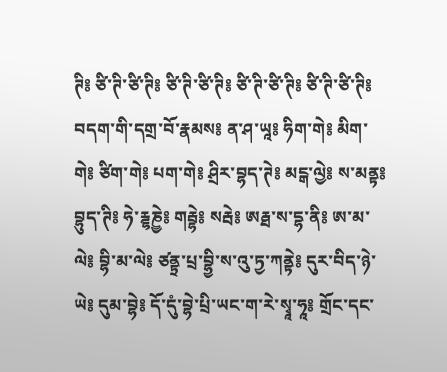ཊི༔ ཙི་ཊི་ཙི་ཊི༔ ཙི་ཊི་ཙི་ཊི༔ ཙི་ཊི་ཙི་ཊི༔ ཙི་ཊི་ཙི་ཊི༔ བདག་གི་དགྲ་བོ་རྣམས༔ ན་ཤ་ཡཱ༔ ཧིག་གེ༔ མིག་གེ༔ ཙིག་གེ༔ པག་གེ༔ ཤྲིར་བྷད་ཊེ༔ མངྒ་ལྱེ༔ ས་མནྟ༔ བྷུད་ཊི༔ ཧེ་རྜྷཎྱེ༔ གརྦྷེ༔ སརྦེ༔ ཨརྠ་ས་དྷ་ནི༔ ཨ་མ་ལེ༔ བྷི་མ་ལེ༔ ཙནྟྲ་པྲ་བྷྱི་ས་འུ་ཏྱ་ཀནྟེ༔ དུར་བིད་ཉེ་ཡེ༔ དུམ་བྷེ༔ དོ་དུཾ་བྷེ་པྲི་ཡང་ག་རེ་སྭཱ་ཧཱ༔ གྲོང་དང་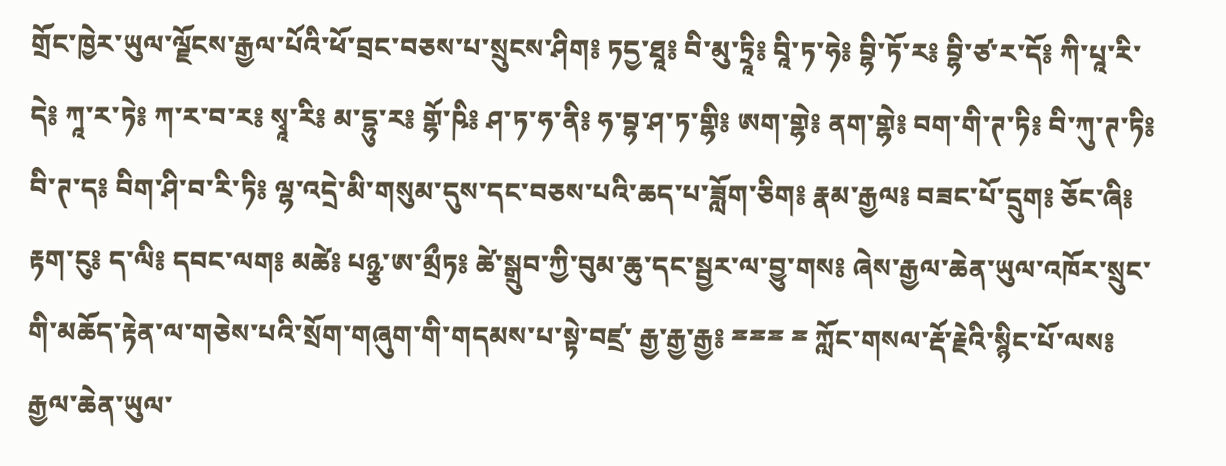གྲོང་ཁྱེར་ཡུལ་ལྗོངས་རྒྱལ་པོའི་ཕོ་བྲང་བཅས་པ་སྲུངས་ཤིག༔ ཏདྱ་ཐཱ༔ བི་མུ་ཏྲཱི༔ བཱི་ཏ་ཧེ༔ བྷི་ཏོ་ར༔ བྷི་ཙ་ར་དོ༔ ཀི་པཱ་རི་དེ༔ ཀཱ་ར་ཏེ༔ ཀ་ར་བ་ར༔ སྭཱ་རི༔ མ་དྷུ་ར༔ གྷོ་ཥི༔ ཤ་ཏ་ཧ་ནི༔ ཧ་བྷ་ཤ་ཏ་གྷི༔ ཨག་གྷེ༔ ནག་གྷེ༔ བག་གི་ཊ་ཏི༔ བི་ཀུ་ཊ་ཏི༔ བི་ཊ་ད༔ བིག་ཤི་བ་རི་ཏི༔ ལྷ་འདྲེ་མི་གསུམ་དུས་དང་བཅས་པའི་ཆད་པ་ཟློག་ཅིག༔ རྣམ་རྒྱལ༔ བཟང་པོ་དྲུག༔ ཅོང་ཞི༔ རྟག་ངུ༔ ད་ལི༔ དབང་ལག༔ མཚེ༔ པཉྩ་ཨ་མྲྀཏ༔ ཚེ་སྒྲུབ་ཀྱི་བུམ་ཆུ་དང་སྦྱར་ལ་བྱུ་གས༔ ཞེས་རྒྱལ་ཆེན་ཡུལ་འཁོར་སྲུང་གི་མཆོད་རྟེན་ལ་གཅེས་པའི་སྲོག་གཞུག་གི་གདམས་པ་སྟེ་བཛྲ་ རྒྱ་རྒྱ་རྒྱ༔ ྈྈྈ ྈ ཀློང་གསལ་རྡོ་རྗེའི་སྙིང་པོ་ལས༔ རྒྱལ་ཆེན་ཡུལ་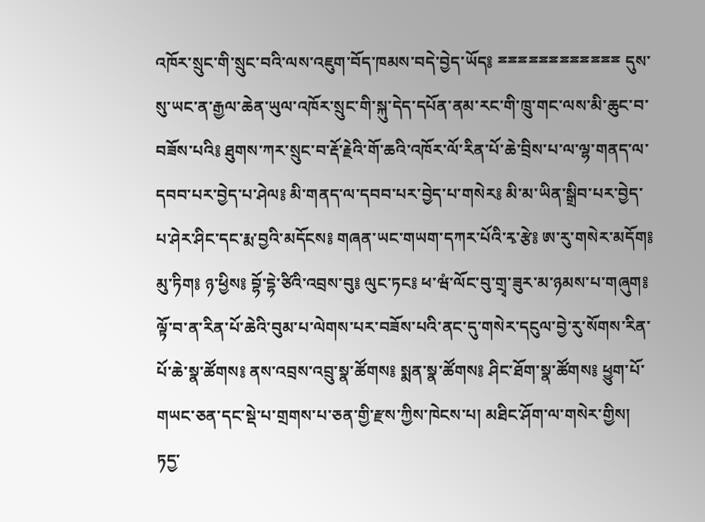འཁོར་སྲུང་གི་སྲུང་བའི་ལས་འཇུག་བོད་ཁམས་བདེ་བྱེད་ཡོད༔ ྈྈྈྈྈྈྈྈྈྈྈྈ དུས་སུ་ཡང་ན་རྒྱལ་ཆེན་ཡུལ་འཁོར་སྲུང་གི་སྐུ་དེད་དཔོན་ནམ་རང་གི་ཁྲུ་གང་ལས་མི་ཆུང་བ་བཟོས་པའི༔ ཐུགས་ཀར་སྲུང་བ་རྡོ་རྗེའི་གོ་ཆའི་འཁོར་ལོ་རིན་པོ་ཆེ་བྲིས་པ་ལ་ལྷ་གནད་ལ་དབབ་པར་བྱེད་པ་ཤེལ༔ མི་གནད་ལ་དབབ་པར་བྱེད་པ་གསེར༔ མི་མ་ཡིན་སྒྲིབ་པར་བྱེད་པ་ཤེར་ཤིང་དང་རྨ་བྱའི་མདོངས༔ གཞན་ཡང་གཡག་དཀར་པོའི་རྭ་རྩེ༔ ཨ་རུ་གསེར་མདོག༔ མུ་ཏིག༔ ཉ་ཕྱིས༔ བྷོ་དྷེ་ཙིའི་འབྲས་བུ༔ ལུང་ཏང༔ ཕ་ཝཾ་ལོང་བུ་གྲྭ་ཟུར་མ་ཉམས་པ་གཞུག༔ ལྟོ་བ་ན་རིན་པོ་ཆེའི་བུམ་པ་ལེགས་པར་བཟོས་པའི་ནང་དུ་གསེར་དངུལ་བྱེ་རུ་སོགས་རིན་པོ་ཆེ་སྣ་ཚོགས༔ ནས་འབྲས་འབྲུ་སྣ་ཚོགས༔ སྨན་སྣ་ཚོགས༔ ཤིང་ཐོག་སྣ་ཚོགས༔ ཕྱུག་པོ་གཡང་ཅན་དང་སྡེ་པ་གྲགས་པ་ཅན་གྱི་རྫས་ཀྱིས་ཁེངས་པ། མཐིང་ཤོག་ལ་གསེར་གྱིས། ཏདྱ་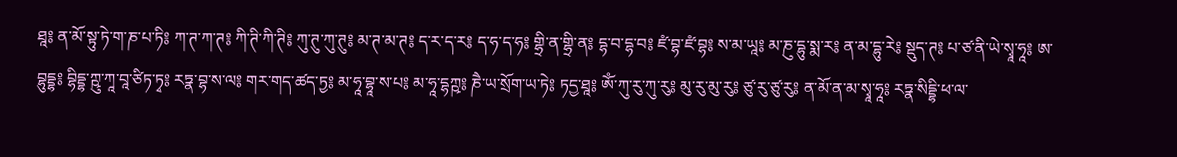ཐཱ༔ ན་མོ་སྟུ་ཏེ་ག་ཎ་པ་ཏི༔ ཀ་ཊ་ཀ་ཊ༔ ཀི་ཊི་ཀི་ཊི༔ ཀུ་ཊུ་ཀུ་ཊུ༔ མ་ཊ་མ་ཊ༔ ད་ར་ད་ར༔ ད་ཧ་ད་ཧ༔ གྷྲི་ན་གྷྲི་ན༔ དྷ་བ་དྷ་བ༔ ཛཾ་བྷ་ཛཾ་བྷ༔ ས་མ་ཡཱ༔ མ་ཎུ་དྷུ་སྨ་ར༔ ན་མ་དྷུ་རེ༔ སྡུད་ཊ༔ པ་ཙ་ནི་ཡེ་སྭཱ་ཧཱ༔ ཨ་བྷུདྡྷ༔ བྷིདྡྷ་ཀྵུ་ཀཱ་བཱ་ཙིཏ་ཏྭ༔ རཏྣ་བྷ་ས་ལ༔ གར་གད་ཚད་ཏྱ༔ མ་ཧཱ་བྷཱ་ས་པ༔ མ་ཧཱ་དྷཀྵ༔ ཎཻ་ཡ་སྲོག་ཡ་ཏེ༔ ཏདྱ་ཐཱ༔ ཨོཾ་ཀུ་རུ་ཀུ་རུ༔ མུ་རུ་མུ་རུ༔ ཙུ་རུ་ཙུ་རུ༔ ན་མོ་ན་མ་སྭཱ་ཧཱ༔ རཏྣ་སིདྡྷི་ཕ་ལ་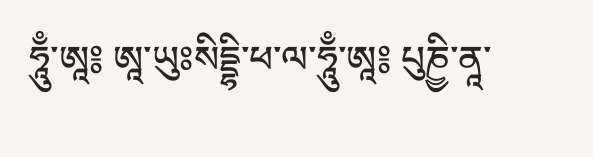ཧཱུྃ་ཨཱ༔ ཨཱ་ཡུཿསིདྡྷི་ཕ་ལ་ཧཱུྃ་ཨཱ༔ པུཎྱི་ནཱ་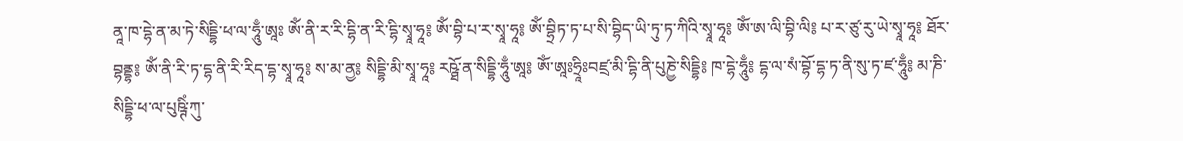ནཱ་ཁ་དྷེ་ན་མ་ཏེ་སིདྡྷི་ཕ་ལ་ཧཱུྃ་ཨཱཿ ཨོཾ་ནི་ར་རི་དྷི་ན་རི་དྷི་སྭཱ་ཧཱ༔ ཨོཾ་བྷི་པ་ར་སྭཱ་ཧཱ༔ ཨོཾ་བྷྲིཏ་ཏ་པ་སི་བྷིད་ཡི་ཏུ་ཏ་ཀིའི་སྭཱ་ཧཱ༔ ཨོཾ་ཨ་ལི་བྷི་ལི༔ པ་ར་ཙུ་རུ་ཡེ་སྭཱ་ཧཱ༔ ཐོར་བྷནྡྷ༔ ཨོཾ་ནི་རི་ཏ་དྷ་ནི་རི་རིད་དྷ་སྭཱ་ཧཱ༔ ས་མ་ནྱ༔ སིདྡྷི་མི་སྭཱ་ཧཱ༔ རཥྠོ་ན་སིདྡྷི་ཧཱུྃ་ཨཱ༔ ཨོཾ་ཨཱཿཧྲཱིཿབཛྲ་མི་དྷི་ནི་པུཎྱེ་སིདྡྷི༔ ཁ་དྷེ་ཧཱུྃ༔ དྷ་ལ་སཾ་བྷོ་དྷ་ཏ་ནི་སུ་ཏ་ཛ་ཧཱུྃ༔ མ་ཎི་སིདྡྷི་ཕ་ལ་པུཥྚིཾ་ཀུ་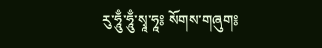རུ་ཧཱུྃ་ཧཱུྃ་སྭཱ་ཧཱ༔ སོགས་གཞུག༔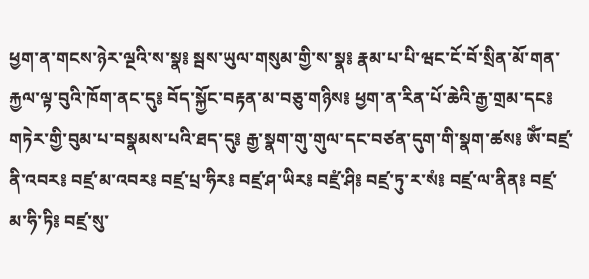ཕྱག་ན་གངས་ཉེར་ལྔའི་ས་སྣ༔ སྦས་ཡུལ་གསུམ་གྱི་ས་སྣ༔ རྣམ་པ་པི་ཝང་ངོ་བོ་སྲིན་མོ་གན་རྐྱལ་ལྟ་བུའི་ཁོག་ནང་དུ༔ བོད་སྐྱོང་བརྟན་མ་བཅུ་གཉིས༔ ཕྱག་ན་རིན་པོ་ཆེའི་རྒྱ་གྲམ་དང༔ གཏེར་གྱི་བུམ་པ་བསྣམས་པའི་ཐད་དུ༔ རྒྱ་སྣག་གུ་གུལ་དང་བཙན་དུག་གི་སྣག་ཚས༔ ཨོཾ་བཛྲ་ནི་འབར༔ བཛྲ་མ་འབར༔ བཛྲ་པྲ་ཧིར༔ བཛྲ་ཤ་ཡིར༔ བཛྲཾ་ཤི༔ བཛྲ་ཏུ་ར་སཾ༔ བཛྲ་ལ་ནིན༔ བཛྲ་མ་ཧི་ཏི༔ བཛྲ་སུ་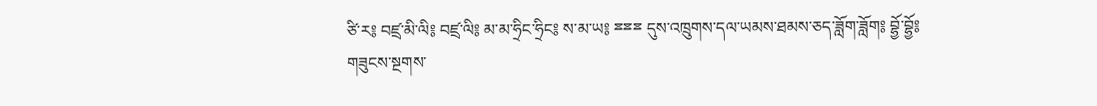ཙི་ར༔ བཛྲ་མི་ལི༔ བཛྲ་ལི༔ མ་མ་ཧྲིང་ཧྲིང༔ ས་མ་ཡ༔ ྈྈྈ དུས་འཁྲུགས་དལ་ཡམས་ཐམས་ཅད་ཟློག་ཟློག༔ བྷྱོ་བྷྱོ༔ གཟུངས་སྔགས་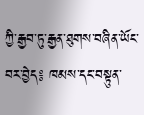ཀྱི་རྒྱབ་ཏུ་རྒྱན་ཐུགས་བཞིན་ཡོང་བར་བྱེད༔ ཁམས་དང་བསྟུན་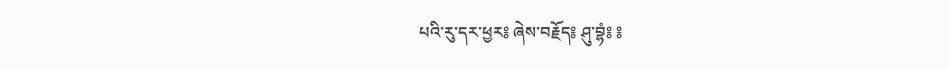པའི་རུ་དར་ཕྱར༔ ཞེས་བརྗོད༔ ཤུ་བྷཾ༔ ༔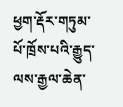ཕྱག་རྡོར་གཏུམ་པོ་ཁྲོས་པའི་རྒྱུད་ལས་རྒྱལ་ཆེན་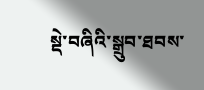སྡེ་བཞིའི་སྒྲུབ་ཐབས་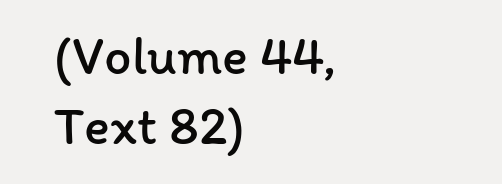(Volume 44, Text 82)